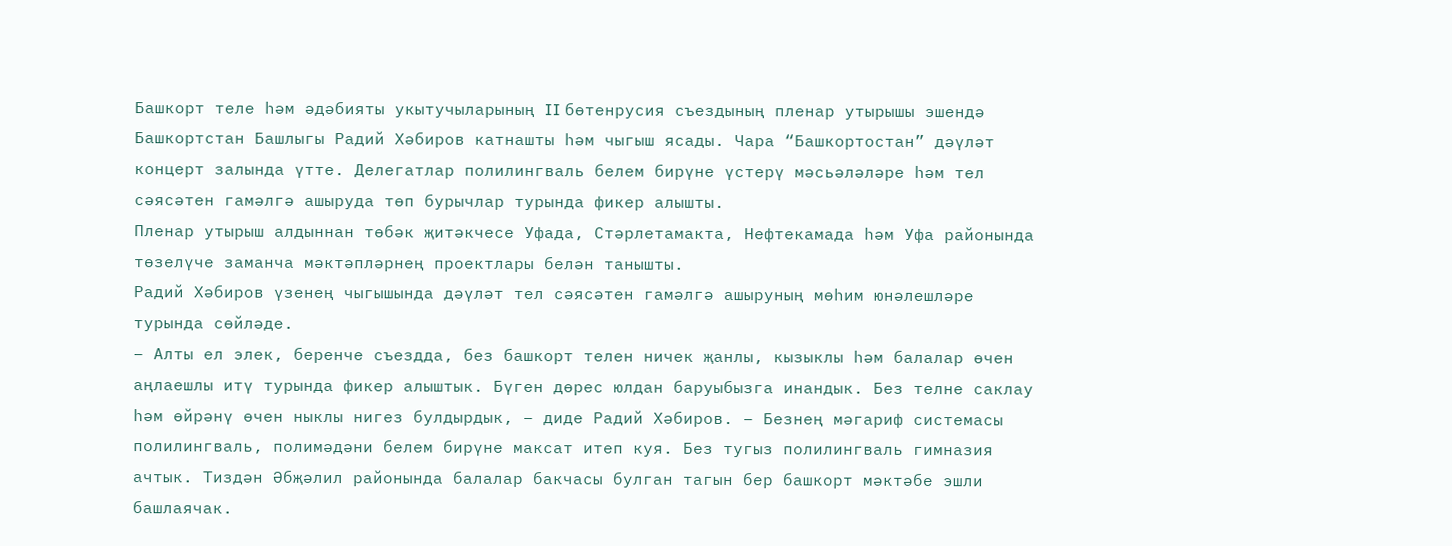Башкорт теле һәм әдәбияты укытучыларының II бөтенрусия съездының пленар утырышы эшендә Башкортстан Башлыгы Радий Хәбиров катнашты һәм чыгыш ясады. Чара “Башкортостан” дәүләт концерт залында үтте. Делегатлар полилингваль белем бирүне үстерү мәсьәләләре һәм тел сәясәтен гамәлгә ашыруда төп бурычлар турында фикер алышты.
Пленар утырыш алдыннан төбәк җитәкчесе Уфада, Стәрлетамакта, Нефтекамада һәм Уфа районында төзелүче заманча мәктәпләрнең проектлары белән танышты.
Радий Хәбиров үзенең чыгышында дәүләт тел сәясәтен гамәлгә ашыруның мөһим юнәлешләре турында сөйләде.
– Алты ел элек, беренче съездда, без башкорт телен ничек җанлы, кызыклы һәм балалар өчен аңлаешлы итү турында фикер алыштык. Бүген дөрес юлдан баруыбызга инандык. Без телне саклау һәм өйрәнү өчен ныклы нигез булдырдык, – диде Радий Хәбиров. – Безнең мәгариф системасы полилингваль, полимәдәни белем бирүне максат итеп куя. Без тугыз полилингваль гимназия ачтык. Тиздән Әбҗәлил районында балалар бакчасы булган тагын бер башкорт мәктәбе эшли башлаячак.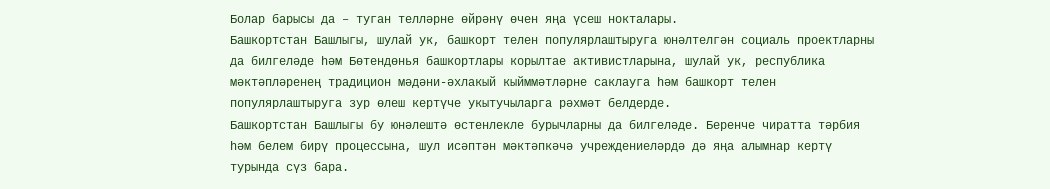Болар барысы да – туган телләрне өйрәнү өчен яңа үсеш нокталары.
Башкортстан Башлыгы, шулай ук, башкорт телен популярлаштыруга юнәлтелгән социаль проектларны да билгеләде һәм Бөтендөнья башкортлары корылтае активистларына, шулай ук, республика мәктәпләренең традицион мәдәни-әхлакый кыйммәтләрне саклауга һәм башкорт телен популярлаштыруга зур өлеш кертүче укытучыларга рәхмәт белдерде.
Башкортстан Башлыгы бу юнәлештә өстенлекле бурычларны да билгеләде. Беренче чиратта тәрбия һәм белем бирү процессына, шул исәптән мәктәпкәчә учреждениеләрдә дә яңа алымнар кертү турында сүз бара.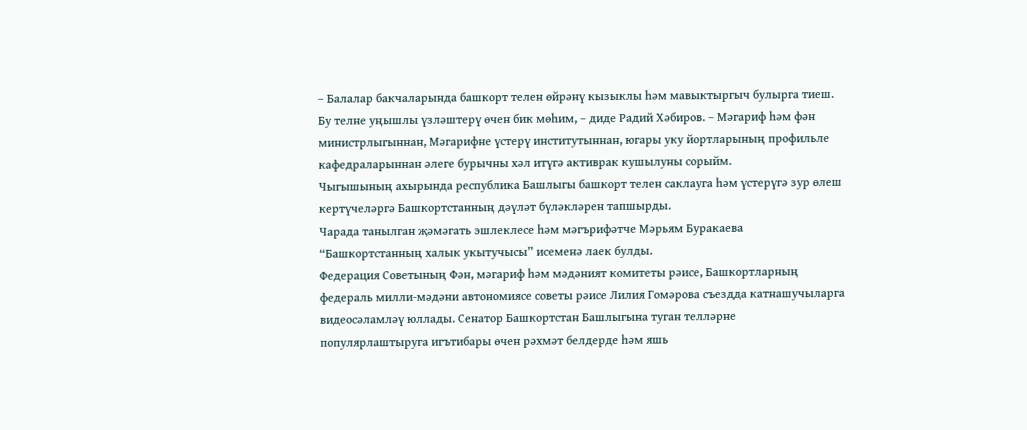– Балалар бакчаларында башкорт телен өйрәнү кызыклы һәм мавыктыргыч булырга тиеш. Бу телне уңышлы үзләштерү өчен бик мөһим, – диде Радий Хәбиров. – Мәгариф һәм фән министрлыгыннан, Мәгарифне үстерү институтыннан, югары уку йортларының профильле кафедраларыннан әлеге бурычны хәл итүгә активрак кушылуны сорыйм.
Чыгышының ахырында республика Башлыгы башкорт телен саклауга һәм үстерүгә зур өлеш кертүчеләргә Башкортстанның дәүләт бүләкләрен тапшырды.
Чарада танылган җәмәгать эшлеклесе һәм мәгърифәтче Мәрьям Буракаева “Башкортстанның халык укытучысы” исеменә лаек булды.
Федерация Советының Фән, мәгариф һәм мәдәният комитеты рәисе, Башкортларның федераль милли-мәдәни автономиясе советы рәисе Лилия Гомәрова съездда катнашучыларга видеосәламләү юллады. Сенатор Башкортстан Башлыгына туган телләрне популярлаштыруга игътибары өчен рәхмәт белдерде һәм яшь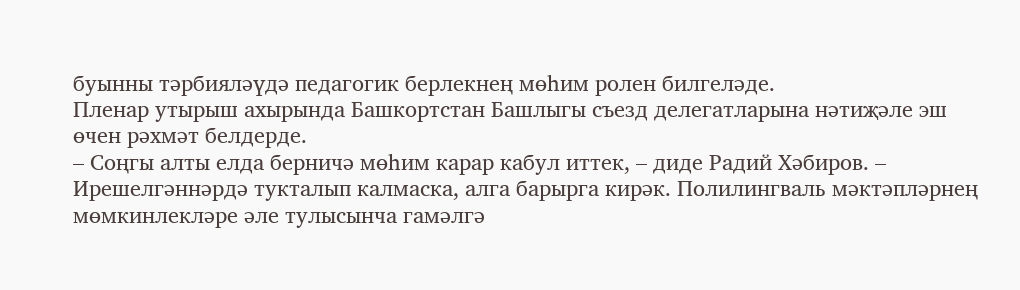буынны тәрбияләүдә педагогик берлекнең мөһим ролен билгеләде.
Пленар утырыш ахырында Башкортстан Башлыгы съезд делегатларына нәтиҗәле эш өчен рәхмәт белдерде.
– Соңгы алты елда берничә мөһим карар кабул иттек, – диде Радий Хәбиров. – Ирешелгәннәрдә тукталып калмаска, алга барырга кирәк. Полилингваль мәктәпләрнең мөмкинлекләре әле тулысынча гамәлгә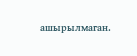ашырылмаган.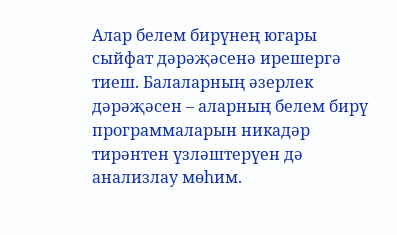Алар белем бирүнең югары сыйфат дәрәҗәсенә ирешергә тиеш. Балаларның әзерлек дәрәҗәсен – аларның белем бирү программаларын никадәр тирәнтен үзләштерүен дә анализлау мөһим.